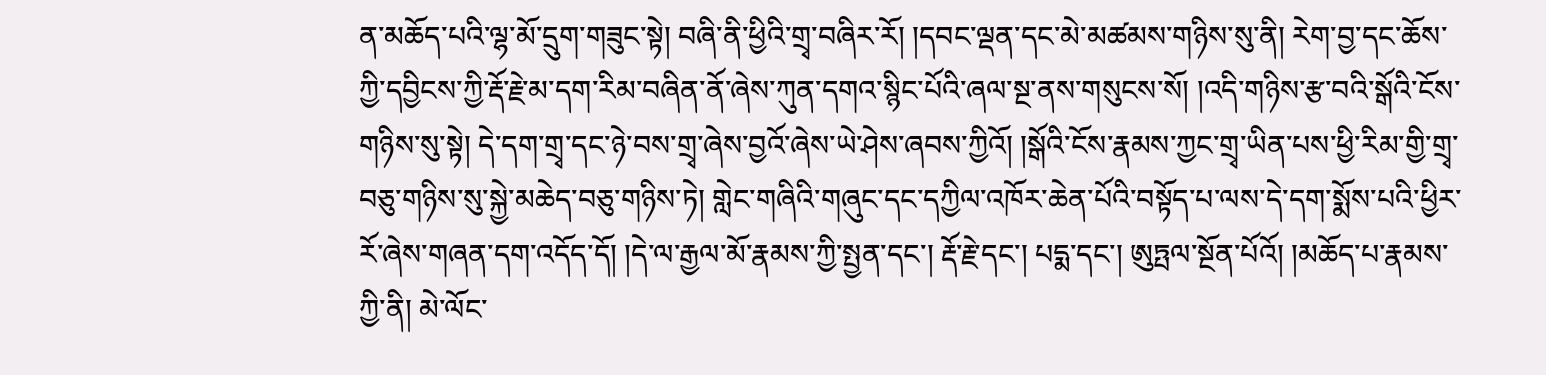ན་མཆོད་པའི་ལྷ་མོ་དྲུག་གཟུང་སྟེ། བཞི་ནི་ཕྱིའི་གྲྭ་བཞིར་རོ། །དབང་ལྡན་དང་མེ་མཚམས་གཉིས་སུ་ནི། རེག་བྱ་དང་ཆོས་ཀྱི་དབྱིངས་ཀྱི་རྡོ་རྗེ་མ་དག་རིམ་བཞིན་ནོ་ཞེས་ཀུན་དགའ་སྙིང་པོའི་ཞལ་སྔ་ནས་གསུངས་སོ། །འདི་གཉིས་རྩ་བའི་སྒོའི་ངོས་གཉིས་སུ་སྟེ། དེ་དག་གྲྭ་དང་ཉེ་བས་གྲྭ་ཞེས་བྱའོ་ཞེས་ཡེ་ཤེས་ཞབས་ཀྱིའོ། །སྒོའི་ངོས་རྣམས་ཀྱང་གྲྭ་ཡིན་པས་ཕྱི་རིམ་གྱི་གྲྭ་བཅུ་གཉིས་སུ་སྐྱེ་མཆེད་བཅུ་གཉིས་ཏེ། གླེང་གཞིའི་གཞུང་དང་དཀྱིལ་འཁོར་ཆེན་པོའི་བསྟོད་པ་ལས་དེ་དག་སྨོས་པའི་ཕྱིར་རོ་ཞེས་གཞན་དག་འདོད་དོ། །དེ་ལ་རྒྱལ་མོ་རྣམས་ཀྱི་སྤྱན་དང་། རྡོ་རྗེ་དང་། པདྨ་དང་། ཨུཏྤལ་སྔོན་པོའོ། །མཆོད་པ་རྣམས་ཀྱི་ནི། མེ་ལོང་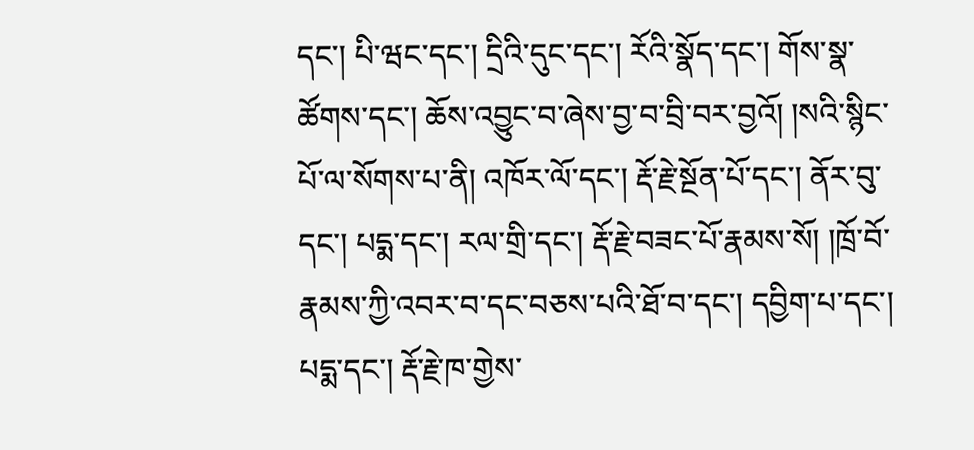དང་། པི་ཝང་དང་། དྲིའི་དུང་དང་། རོའི་སྣོད་དང་། གོས་སྣ་ཚོགས་དང་། ཆོས་འབྱུང་བ་ཞེས་བྱ་བ་བྲི་བར་བྱའོ། །སའི་སྙིང་པོ་ལ་སོགས་པ་ནི། འཁོར་ལོ་དང་། རྡོ་རྗེ་སྔོན་པོ་དང་། ནོར་བུ་དང་། པདྨ་དང་། རལ་གྲི་དང་། རྡོ་རྗེ་བཟང་པོ་རྣམས་སོ། །ཁྲོ་བོ་རྣམས་ཀྱི་འབར་བ་དང་བཅས་པའི་ཐོ་བ་དང་། དབྱིག་པ་དང་། པདྨ་དང་། རྡོ་རྗེ་ཁ་གྱེས་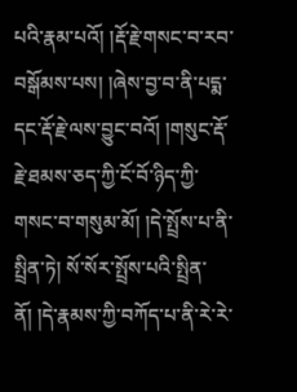པའི་རྣམ་པའོ། །རྡོ་རྗེ་གསང་བ་རབ་བསྒོམས་པས། །ཞེས་བྱ་བ་ནི་པདྨ་དང་རྡོ་རྗེ་ལས་བྱུང་བའོ། །གསུང་རྡོ་རྗེ་ཐམས་ཅད་ཀྱི་ངོ་བོ་ཉིད་ཀྱི་གསང་བ་གསུམ་མོ། །དེ་སྤྲོས་པ་ནི་སྤྲིན་ཏེ། སོ་སོར་སྤྲོས་པའི་སྤྲིན་ནོ། །དེ་རྣམས་ཀྱི་བཀོད་པ་ནི་རེ་རེ་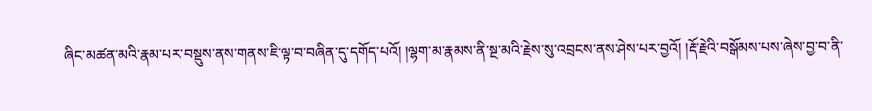ཞིང་མཚན་མའི་རྣམ་པར་བསྡུས་ནས་གནས་ཇི་ལྟ་བ་བཞིན་དུ་དགོད་པའོ། །ལྷག་མ་རྣམས་ནི་སྔ་མའི་རྗེས་སུ་འབྲངས་ནས་ཤེས་པར་བྱའོ། །རྡོ་རྗེའི་བསྒོམས་པས་ཞེས་བྱ་བ་ནི་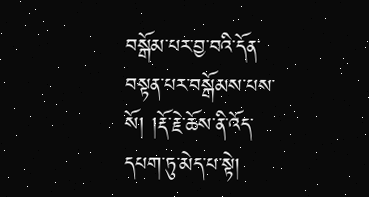བསྒོམ་པར་བྱ་བའི་དོན་བསྟན་པར་བསྒོམས་པས་སོ། །རྡོ་རྗེ་ཆོས་ནི་འོད་དཔག་ཏུ་མེད་པ་སྟེ།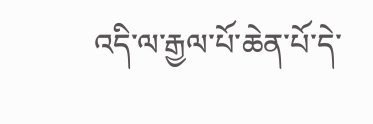འདི་ལ་རྒྱལ་པོ་ཆེན་པོ་དེ་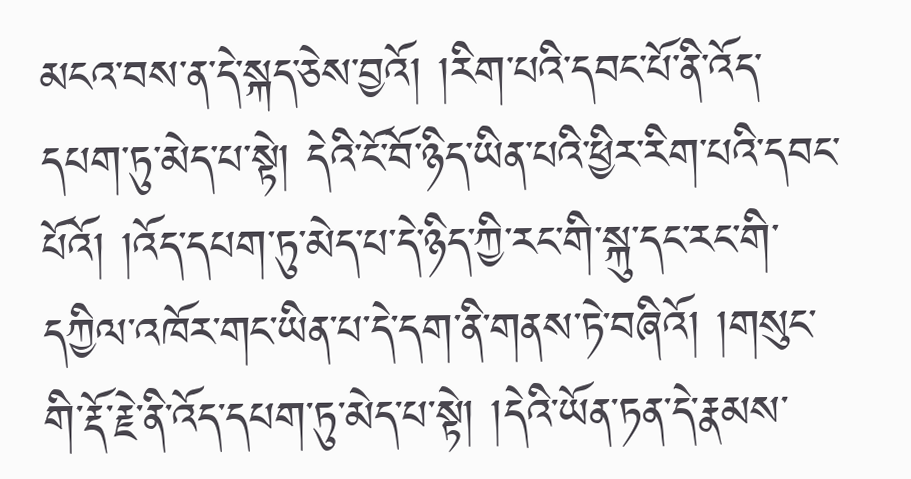མངའ་བས་ན་དེ་སྐད་ཅེས་བྱའོ། །རིག་པའི་དབང་པོ་ནི་འོད་དཔག་ཏུ་མེད་པ་སྟེ། དེའི་ངོ་བོ་ཉིད་ཡིན་པའི་ཕྱིར་རིག་པའི་དབང་པོའོ། །འོད་དཔག་ཏུ་མེད་པ་དེ་ཉིད་ཀྱི་རང་གི་སྐུ་དང་རང་གི་དཀྱིལ་འཁོར་གང་ཡིན་པ་དེ་དག་ནི་གནས་ཏེ་བཞིའོ། །གསུང་གི་རྡོ་རྗེ་ནི་འོད་དཔག་ཏུ་མེད་པ་སྟེ། །དེའི་ཡོན་ཏན་དེ་རྣམས་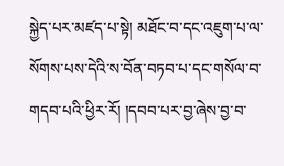སྐྱེད་པར་མཛད་པ་སྟེ། མཐོང་བ་དང་འཇུག་པ་ལ་སོགས་པས་དེའི་ས་བོན་བཏབ་པ་དང་གསོལ་བ་གདབ་པའི་ཕྱིར་རོ། །དབབ་པར་བྱ་ཞེས་བྱ་བ་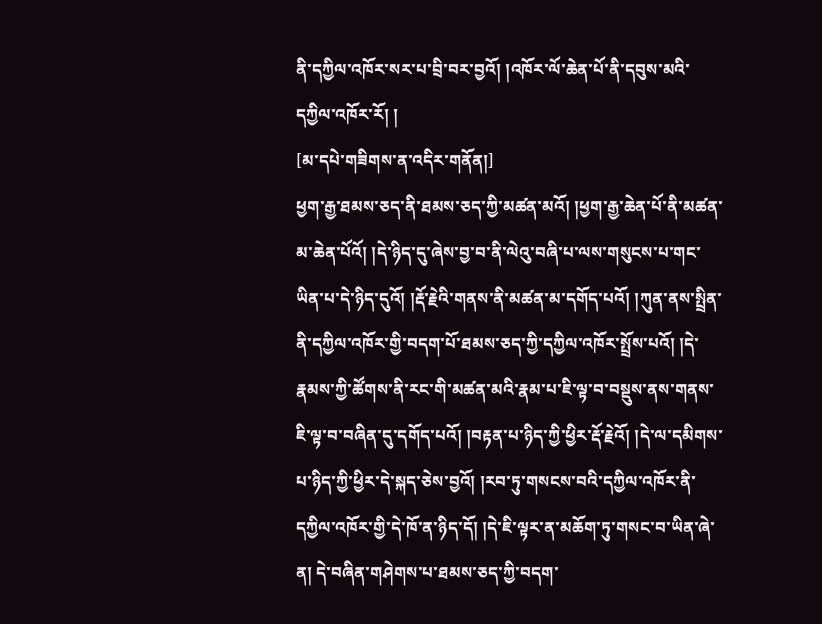ནི་དཀྱིལ་འཁོར་སར་པ་བྲི་བར་བྱའོ། །འཁོར་ལོ་ཆེན་པོ་ནི་དབུས་མའི་དཀྱིལ་འཁོར་རོ། །
[མ་དཔེ་གཟིགས་ན་འདིར་གནོན།]
ཕྱག་རྒྱ་ཐམས་ཅད་ནི་ཐམས་ཅད་ཀྱི་མཚན་མའོ། །ཕྱག་རྒྱ་ཆེན་པོ་ནི་མཚན་མ་ཆེན་པོའོ། །དེ་ཉིད་དུ་ཞེས་བྱ་བ་ནི་ལེའུ་བཞི་པ་ལས་གསུངས་པ་གང་ཡིན་པ་དེ་ཉིད་དུའོ། །རྡོ་རྗེའི་གནས་ནི་མཚན་མ་དགོད་པའོ། །ཀུན་ནས་སྤྲིན་ནི་དཀྱིལ་འཁོར་གྱི་བདག་པོ་ཐམས་ཅད་ཀྱི་དཀྱིལ་འཁོར་སྤྲོས་པའོ། །དེ་རྣམས་ཀྱི་ཚོགས་ནི་རང་གི་མཚན་མའི་རྣམ་པ་ཇི་ལྟ་བ་བསྡུས་ནས་གནས་ཇི་ལྟ་བ་བཞིན་དུ་དགོད་པའོ། །བརྟན་པ་ཉིད་ཀྱི་ཕྱིར་རྡོ་རྗེའོ། །དེ་ལ་དམིགས་པ་ཉིད་ཀྱི་ཕྱིར་དེ་སྐད་ཅེས་བྱའོ། །རབ་ཏུ་གསངས་བའི་དཀྱིལ་འཁོར་ནི་དཀྱིལ་འཁོར་གྱི་དེ་ཁོ་ན་ཉིད་དོ། །དེ་ཇི་ལྟར་ན་མཆོག་ཏུ་གསང་བ་ཡིན་ཞེ་ན། དེ་བཞིན་གཤེགས་པ་ཐམས་ཅད་ཀྱི་བདག་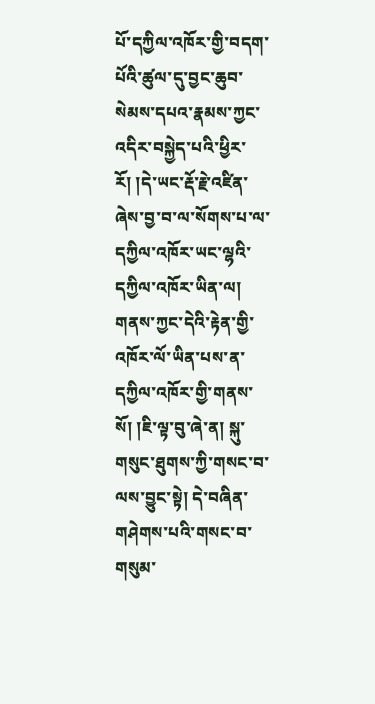པོ་དཀྱིལ་འཁོར་གྱི་བདག་པོའི་ཚུལ་དུ་བྱང་ཆུབ་སེམས་དཔའ་རྣམས་ཀྱང་འདིར་བསྐྱེད་པའི་ཕྱིར་རོ། །དེ་ཡང་རྡོ་རྗེ་འཛིན་ཞེས་བྱ་བ་ལ་སོགས་པ་ལ་དཀྱིལ་འཁོར་ཡང་ལྷའི་དཀྱིལ་འཁོར་ཡིན་ལ། གནས་ཀྱང་དེའི་རྟེན་གྱི་འཁོར་ལོ་ཡིན་པས་ན་དཀྱིལ་འཁོར་གྱི་གནས་སོ། །ཇི་ལྟ་བུ་ཞེ་ན། སྐུ་གསུང་ཐུགས་ཀྱི་གསང་བ་ལས་བྱུང་སྟེ། དེ་བཞིན་གཤེགས་པའི་གསང་བ་གསུམ་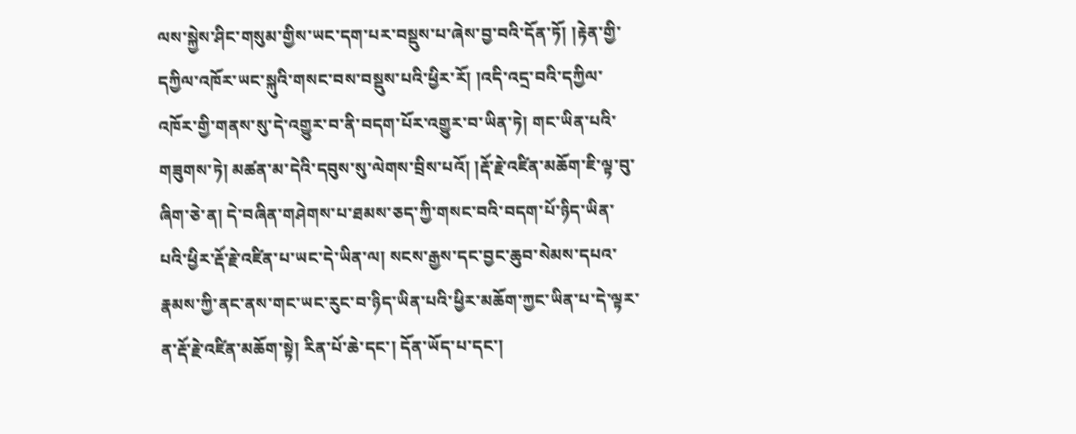ལས་སྐྱེས་ཤིང་གསུམ་གྱིས་ཡང་དག་པར་བསྡུས་པ་ཞེས་བྱ་བའི་དོན་ཏོ། །རྟེན་གྱི་དཀྱིལ་འཁོར་ཡང་སྐུའི་གསང་བས་བསྡུས་པའི་ཕྱིར་རོ། །འདི་འདྲ་བའི་དཀྱིལ་འཁོར་གྱི་གནས་སུ་དེ་འགྱུར་བ་ནི་བདག་པོར་འགྱུར་བ་ཡིན་ཏེ། གང་ཡིན་པའི་གཟུགས་ཏེ། མཚན་མ་དེའི་དབུས་སུ་ལེགས་བྲིས་པའོ། །རྡོ་རྗེ་འཛིན་མཆོག་ཇི་ལྟ་བུ་ཞིག་ཅེ་ན། དེ་བཞིན་གཤེགས་པ་ཐམས་ཅད་ཀྱི་གསང་བའི་བདག་པོ་ཉིད་ཡིན་པའི་ཕྱིར་རྡོ་རྗེ་འཛིན་པ་ཡང་དེ་ཡིན་ལ། སངས་རྒྱས་དང་བྱང་ཆུབ་སེམས་དཔའ་རྣམས་ཀྱི་ནང་ནས་གང་ཡང་རུང་བ་ཉིད་ཡིན་པའི་ཕྱིར་མཆོག་ཀྱང་ཡིན་པ་དེ་ལྟར་ན་རྡོ་རྗེ་འཛིན་མཆོག་སྟེ། རིན་པོ་ཆེ་དང་། དོན་ཡོད་པ་དང་།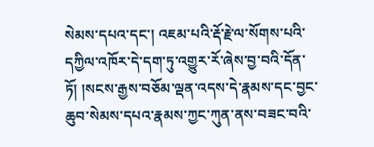སེམས་དཔའ་དང་། འཇམ་པའི་རྡོ་རྗེ་ལ་སོགས་པའི་དཀྱིལ་འཁོར་དེ་དག་ཏུ་འགྱུར་རོ་ཞེས་བྱ་བའི་དོན་ཏོ། །སངས་རྒྱས་བཅོམ་ལྡན་འདས་དེ་རྣམས་དང་བྱང་ཆུབ་སེམས་དཔའ་རྣམས་ཀྱང་ཀུན་ནས་བཟང་བའི་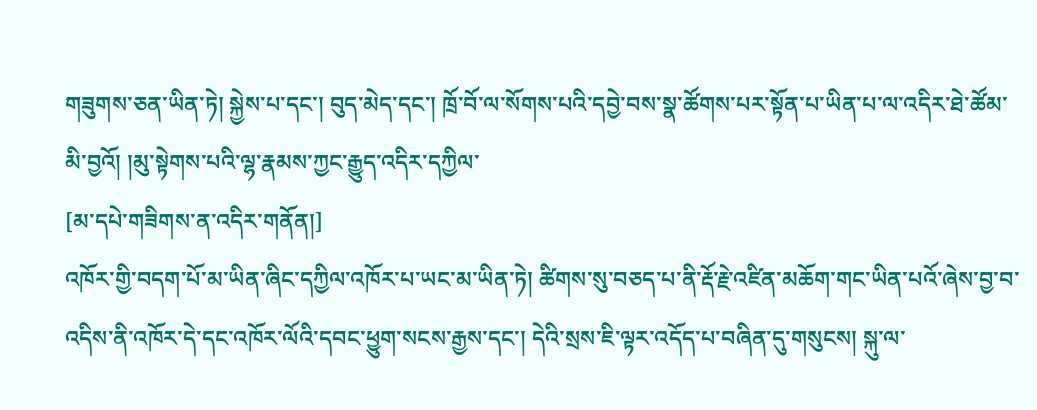གཟུགས་ཅན་ཡིན་ཏེ། སྐྱེས་པ་དང་། བུད་མེད་དང་། ཁྲོ་བོ་ལ་སོགས་པའི་དབྱེ་བས་སྣ་ཚོགས་པར་སྟོན་པ་ཡིན་པ་ལ་འདིར་ཐེ་ཚོམ་མི་བྱའོ། །མུ་སྟེགས་པའི་ལྷ་རྣམས་ཀྱང་རྒྱུད་འདིར་དཀྱིལ་
[མ་དཔེ་གཟིགས་ན་འདིར་གནོན།]
འཁོར་གྱི་བདག་པོ་མ་ཡིན་ཞིང་དཀྱིལ་འཁོར་པ་ཡང་མ་ཡིན་ཏེ། ཚིགས་སུ་བཅད་པ་ནི་རྡོ་རྗེ་འཛིན་མཆོག་གང་ཡིན་པའོ་ཞེས་བྱ་བ་འདིས་ནི་འཁོར་དེ་དང་འཁོར་ལོའི་དབང་ཕྱུག་སངས་རྒྱས་དང་། དེའི་སྲས་ཇི་ལྟར་འདོད་པ་བཞིན་དུ་གསུངས། སྐུ་ལ་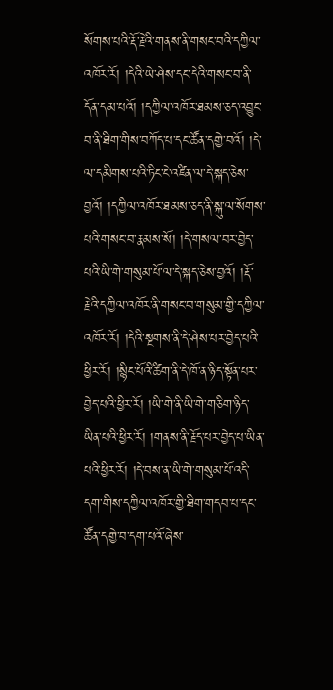སོགས་པའི་རྡོ་རྗེའི་གནས་ནི་གསང་བའི་དཀྱིལ་འཁོར་རོ། །དེའི་ཡེ་ཤེས་དང་དེའི་གསང་བ་ནི་དོན་དམ་པའོ། །དཀྱིལ་འཁོར་ཐམས་ཅད་འབྱུང་བ་ནི་ཐིག་གིས་བཀོད་པ་དང་ཚོན་དགྱེ་བའོ། །དེ་ལ་དམིགས་པའི་ཏིང་ངེ་འཛིན་ལ་དེ་སྐད་ཅེས་བྱའོ། །དཀྱིལ་འཁོར་ཐམས་ཅད་ནི་སྐུ་ལ་སོགས་པའི་གསང་བ་རྣམས་སོ། །དེ་གསལ་བར་བྱེད་པའི་ཡི་གེ་གསུམ་པོ་ལ་དེ་སྐད་ཅེས་བྱའོ། །རྡོ་རྗེའི་དཀྱིལ་འཁོར་ནི་གསང་བ་གསུམ་གྱི་དཀྱིལ་འཁོར་རོ། །དེའི་སྔགས་ནི་དེ་ཤེས་པར་བྱེད་པའི་ཕྱིར་རོ། །སྙིང་པོའི་ཚིག་ནི་དེ་ཁོ་ན་ཉིད་སྟོན་པར་བྱེད་པའི་ཕྱིར་རོ། །ཡི་གེ་ནི་ཡི་གེ་གཅིག་ཉིད་ཡིན་པའི་ཕྱིར་རོ། །གནས་ནི་རྗོད་པར་བྱེད་པ་ཡིན་པའི་ཕྱིར་རོ། །དེ་བས་ན་ཡི་གེ་གསུམ་པོ་འདི་དག་གིས་དཀྱིལ་འཁོར་གྱི་ཐིག་གདབ་པ་དང་ཚོན་དགྱེ་བ་དག་པའོ་ཞེས་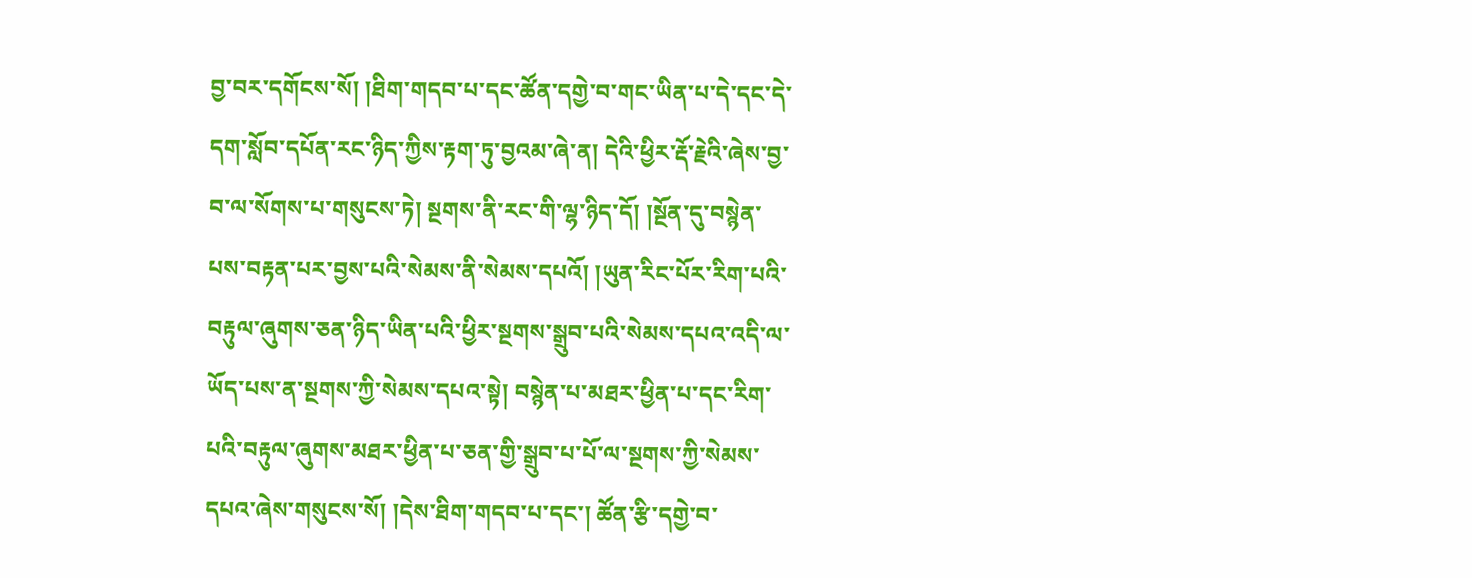བྱ་བར་དགོངས་སོ། །ཐིག་གདབ་པ་དང་ཚོན་དགྱེ་བ་གང་ཡིན་པ་དེ་དང་དེ་དག་སློབ་དཔོན་རང་ཉིད་ཀྱིས་རྟག་ཏུ་བྱའམ་ཞེ་ན། དེའི་ཕྱིར་རྡོ་རྗེའི་ཞེས་བྱ་བ་ལ་སོགས་པ་གསུངས་ཏེ། སྔགས་ནི་རང་གི་ལྷ་ཉིད་དོ། །སྔོན་དུ་བསྙེན་པས་བརྟན་པར་བྱས་པའི་སེམས་ནི་སེམས་དཔའོ། །ཡུན་རིང་པོར་རིག་པའི་བརྟུལ་ཞུགས་ཅན་ཉིད་ཡིན་པའི་ཕྱིར་སྔགས་སྒྲུབ་པའི་སེམས་དཔའ་འདི་ལ་ཡོད་པས་ན་སྔགས་ཀྱི་སེམས་དཔའ་སྟེ། བསྙེན་པ་མཐར་ཕྱིན་པ་དང་རིག་པའི་བརྟུལ་ཞུགས་མཐར་ཕྱིན་པ་ཅན་གྱི་སྒྲུབ་པ་པོ་ལ་སྔགས་ཀྱི་སེམས་དཔའ་ཞེས་གསུངས་སོ། །དེས་ཐིག་གདབ་པ་དང་། ཚོན་རྩི་དགྱེ་བ་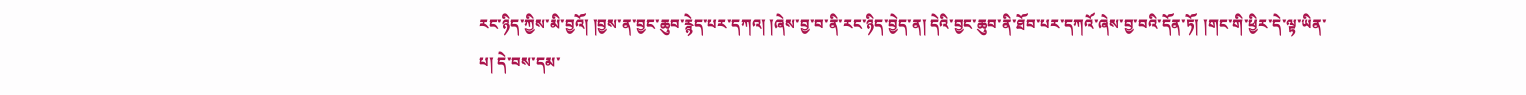རང་ཉིད་ཀྱིས་མི་བྱའོ། །བྱས་ན་བྱང་ཆུབ་རྙེད་པར་དཀའ། །ཞེས་བྱ་བ་ནི་རང་ཉིད་བྱེད་ན། དེའི་བྱང་ཆུབ་ནི་ཐོབ་པར་དཀའོ་ཞེས་བྱ་བའི་དོན་ཏོ། །གང་གི་ཕྱིར་དེ་ལྟ་ཡིན་པ། དེ་བས་དམ་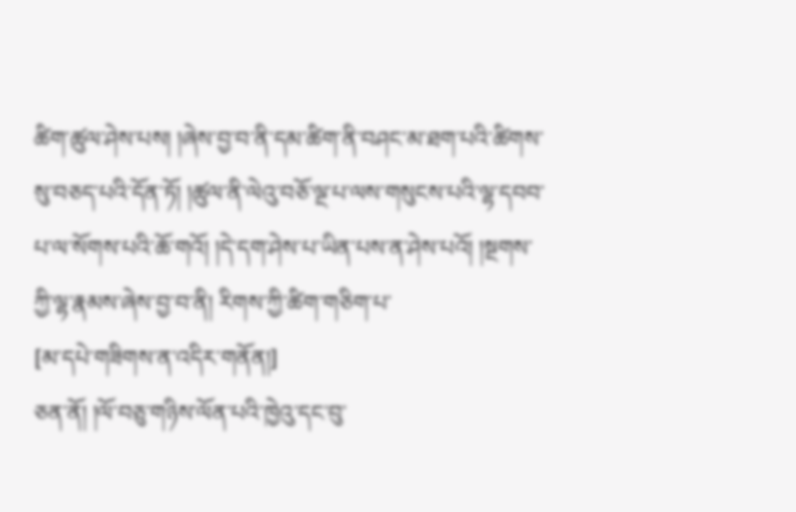ཚིག་ཚུལ་ཤེས་པས། །ཞེས་བྱ་བ་ནི་དམ་ཚིག་ནི་བཤང་མ་ཐག་པའི་ཚིགས་སུ་བཅད་པའི་དོན་ཏོ། །ཚུལ་ནི་ལེའུ་བཅོ་ལྔ་པ་ལས་གསུངས་པའི་ལྷ་དབབ་པ་ལ་སོགས་པའི་ཆོ་གའོ། །དེ་དག་ཤེས་པ་ཡིན་པས་ན་ཤེས་པའོ། །སྔགས་ཀྱི་ལྷ་རྣམས་ཞེས་བྱ་བ་ནི། རིགས་ཀྱི་ཚིག་གཅིག་པ་
[མ་དཔེ་གཟིགས་ན་འདིར་གནོན།]
ཅན་ནོ། །ལོ་བཅུ་གཉིས་ལོན་པའི་ཁྱེའུ་དང་བུ་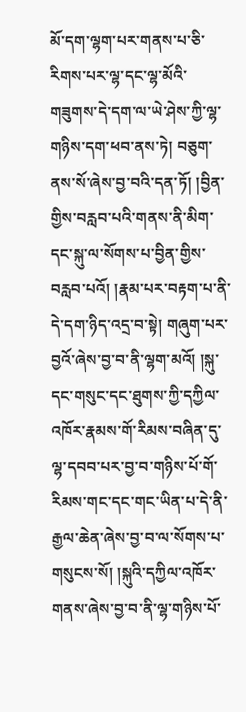མོ་དག་ལྷག་པར་གནས་པ་ཅི་རིགས་པར་ལྷ་དང་ལྷ་མོའི་གཟུགས་དེ་དག་ལ་ཡེ་ཤེས་ཀྱི་ལྷ་གཉིས་དག་ཕབ་ནས་ཏེ། བཅུག་ནས་སོ་ཞེས་བྱ་བའི་དན་ཏོ། །བྱིན་གྱིས་བརླབ་པའི་གནས་ནི་མིག་དང་སྐུ་ལ་སོགས་པ་བྱིན་གྱིས་བརླབ་པའོ། །རྣམ་པར་བརྟག་པ་ནི་དེ་དག་ཉིད་འདྲ་བ་སྟེ། གཞུག་པར་བྱའོ་ཞེས་བྱ་བ་ནི་ལྷག་མའོ། །སྐུ་དང་གསུང་དང་ཐུགས་ཀྱི་དཀྱིལ་འཁོར་རྣམས་གོ་རིམས་བཞིན་དུ་ལྷ་དབབ་པར་བྱ་བ་གཉིས་པོ་གོ་རིམས་གང་དང་གང་ཡིན་པ་དེ་ནི་རྒྱལ་ཆེན་ཞེས་བྱ་བ་ལ་སོགས་པ་གསུངས་སོ། །སྐུའི་དཀྱིལ་འཁོར་གནས་ཞེས་བྱ་བ་ནི་ལྷ་གཉིས་པོ་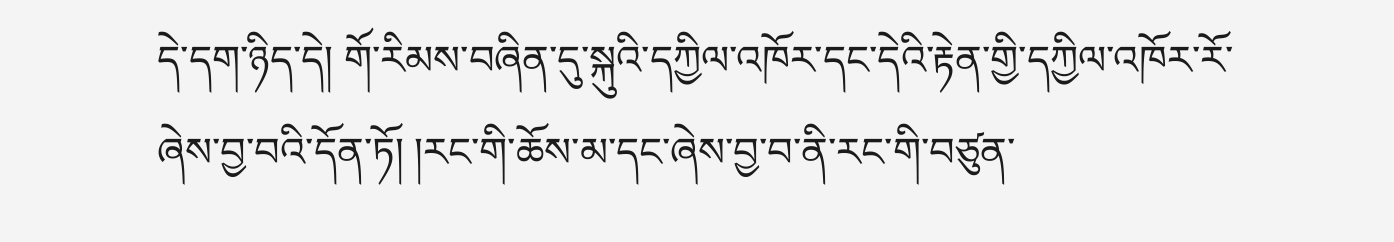དེ་དག་ཉིད་དེ། གོ་རིམས་བཞིན་དུ་སྐུའི་དཀྱིལ་འཁོར་དང་དེའི་རྟེན་གྱི་དཀྱིལ་འཁོར་རོ་ཞེས་བྱ་བའི་དོན་ཏོ། །རང་གི་ཆོས་མ་དང་ཞེས་བྱ་བ་ནི་རང་གི་བཙུན་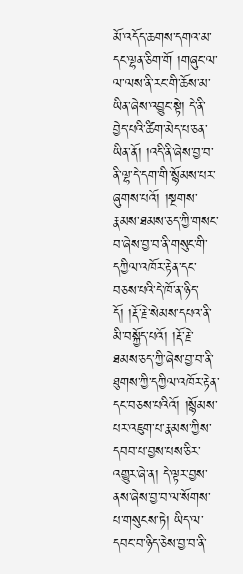མོ་འདོད་ཆགས་དགའ་མ་དང་ལྷན་ཅིག་གོ །གཞུང་ལ་ལ་ལས་ནི་རང་གི་ཆོས་མ་ཡིན་ཞེས་འབྱུང་སྟེ། དེ་ནི་བྱེད་པའི་ཚིག་མེད་པ་ཅན་ཡིན་ནོ། །འདི་ནི་ཞེས་བྱ་བ་ནི་ལྷ་དེ་དག་གི་སྙོམས་པར་ཞུགས་པའོ། །སྔགས་རྣམས་ཐམས་ཅད་ཀྱི་གསང་བ་ཞེས་བྱ་བ་ནི་གསུང་གི་དཀྱིལ་འཁོར་རྟེན་དང་བཅས་པའི་དེ་ཁོ་ན་ཉིད་དོ། །རྡོ་རྗེ་སེམས་དཔའ་ནི་མི་བསྐྱོད་པའོ། །རྡོ་རྗེ་ཐམས་ཅད་ཀྱི་ཞེས་བྱ་བ་ནི་ཐུགས་ཀྱི་དཀྱིལ་འཁོར་རྟེན་དང་བཅས་པའིའོ། །སྙོམས་པར་འཇུག་པ་རྣམས་ཀྱིས་དབབ་པ་བྱས་པས་ཅིར་འགྱུར་ཞེ་ན། དེ་ལྟར་བྱས་ནས་ཞེས་བྱ་བ་ལ་སོགས་པ་གསུངས་ཏེ། ཡིད་ལ་དབང་བ་ཉིད་ཅེས་བྱ་བ་ནི་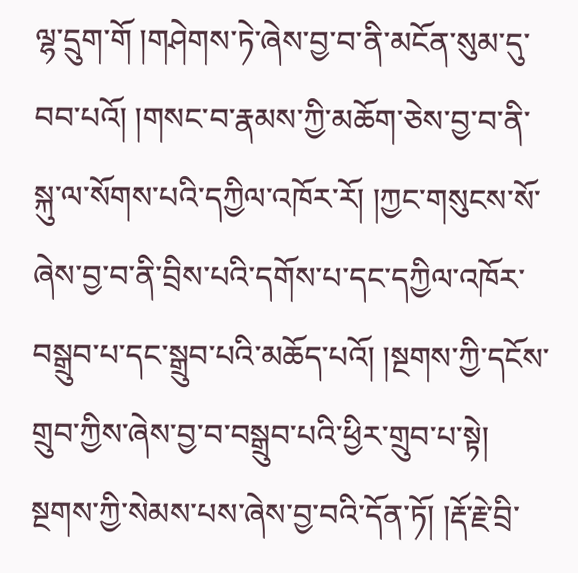ལྷ་དྲུག་གོ །གཤེགས་ཏེ་ཞེས་བྱ་བ་ནི་མངོན་སུམ་དུ་བབ་པའོ། །གསང་བ་རྣམས་ཀྱི་མཆོག་ཅེས་བྱ་བ་ནི་སྐུ་ལ་སོགས་པའི་དཀྱིལ་འཁོར་རོ། །ཀྱང་གསུངས་སོ་ཞེས་བྱ་བ་ནི་བྲིས་པའི་དགོས་པ་དང་དཀྱིལ་འཁོར་བསྒྲུབ་པ་དང་སྒྲུབ་པའི་མཆོད་པའོ། །སྔགས་ཀྱི་དངོས་གྲུབ་ཀྱིས་ཞེས་བྱ་བ་བསྒྲུབ་པའི་ཕྱིར་གྲུབ་པ་སྟེ། སྔགས་ཀྱི་སེམས་པས་ཞེས་བྱ་བའི་དོན་ཏོ། །རྡོ་རྗེ་བྲི་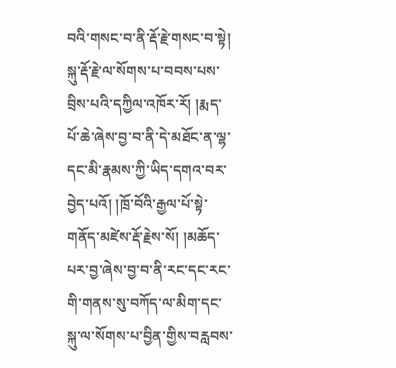བའི་གསང་བ་ནི་རྡོ་རྗེ་གསང་བ་སྟེ། སྐུ་རྡོ་རྗེ་ལ་སོགས་པ་བབས་པས་བྲིས་པའི་དཀྱིལ་འཁོར་རོ། །རྨད་པོ་ཆེ་ཞེས་བྱ་བ་ནི་དེ་མཐོང་ན་ལྷ་དང་མི་རྣམས་ཀྱི་ཡིད་དགའ་བར་བྱེད་པའོ། །ཁྲོ་བོའི་རྒྱལ་པོ་སྟེ་གནོད་མཛེས་རྡོ་རྗེས་སོ། །མཆོད་པར་བྱ་ཞེས་བྱ་བ་ནི་རང་དང་རང་གི་གནས་སུ་བཀོད་ལ་མིག་དང་སྐུ་ལ་སོགས་པ་བྱིན་གྱིས་བརླབས་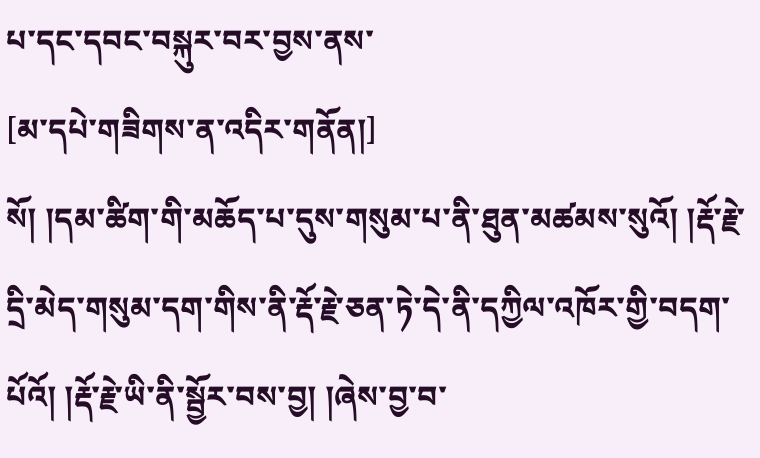པ་དང་དབང་བསྐུར་བར་བྱས་ནས་
[མ་དཔེ་གཟིགས་ན་འདིར་གནོན།]
སོ། །དམ་ཚིག་གི་མཆོད་པ་དུས་གསུམ་པ་ནི་ཐུན་མཚམས་སུའོ། །རྡོ་རྗེ་དྲི་མེད་གསུམ་དག་གིས་ནི་རྡོ་རྗེ་ཅན་ཏེ་དེ་ནི་དཀྱིལ་འཁོར་གྱི་བདག་པོའོ། །རྡོ་རྗེ་ཡི་ནི་སྦྱོར་བས་བྱ། །ཞེས་བྱ་བ་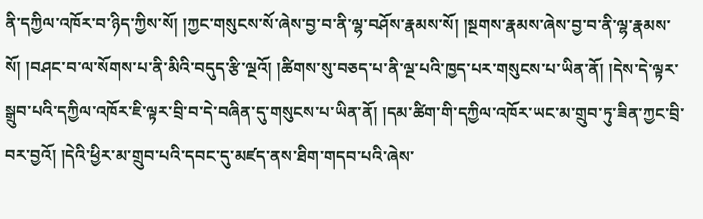ནི་དཀྱིལ་འཁོར་བ་ཉིད་ཀྱིས་སོ། །ཀྱང་གསུངས་སོ་ཞེས་བྱ་བ་ནི་ལྷ་བཤོས་རྣམས་སོ། །སྔགས་རྣམས་ཞེས་བྱ་བ་ནི་ལྷ་རྣམས་སོ། །བཤང་བ་ལ་སོགས་པ་ནི་མིའི་བདུད་རྩི་ལྔའོ། །ཚིགས་སུ་བཅད་པ་ནི་ལྔ་པའི་ཁྱད་པར་གསུངས་པ་ཡིན་ནོ། །དེས་དེ་ལྟར་སྒྲུབ་པའི་དཀྱིལ་འཁོར་ཇི་ལྟར་བྲི་བ་དེ་བཞིན་དུ་གསུངས་པ་ཡིན་ནོ། །དམ་ཚིག་གི་དཀྱིལ་འཁོར་ཡང་མ་གྲུབ་ཏུ་ཟིན་ཀྱང་བྲི་བར་བྱའོ། །དེའི་ཕྱིར་མ་གྲུབ་པའི་དབང་དུ་མཛད་ནས་ཐིག་གདབ་པའི་ཞེས་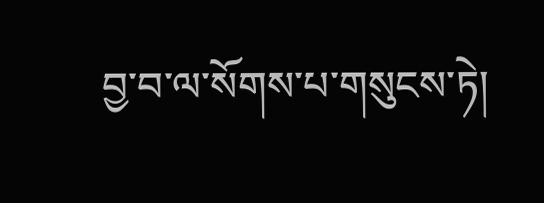བྱ་བ་ལ་སོགས་པ་གསུངས་ཏེ།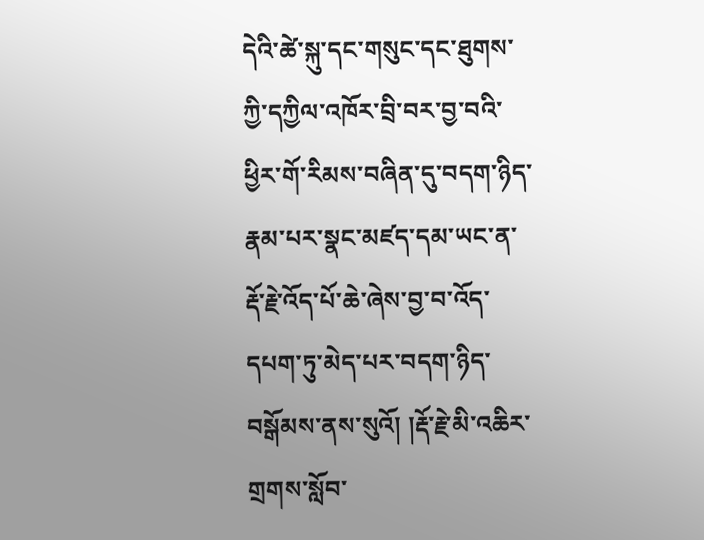དེའི་ཚེ་སྐུ་དང་གསུང་དང་ཐུགས་ཀྱི་དཀྱིལ་འཁོར་བྲི་བར་བྱ་བའི་ཕྱིར་གོ་རིམས་བཞིན་དུ་བདག་ཉིད་རྣམ་པར་སྣང་མཛད་དམ་ཡང་ན་རྡོ་རྗེ་འོད་པོ་ཆེ་ཞེས་བྱ་བ་འོད་དཔག་ཏུ་མེད་པར་བདག་ཉིད་བསྒོམས་ནས་སུའོ། །རྡོ་རྗེ་མི་འཆིར་གྲགས་སློབ་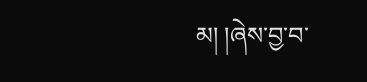མ། །ཞེས་བྱ་བ་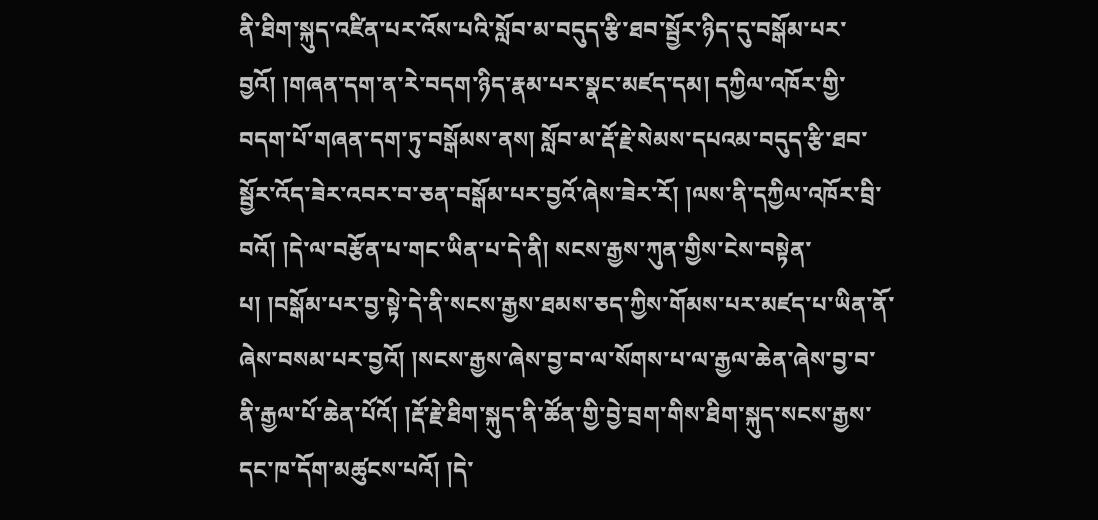ནི་ཐིག་སྐུད་འཛིན་པར་འོས་པའི་སློབ་མ་བདུད་རྩི་ཐབ་སྦྱོར་ཉིད་དུ་བསྒོམ་པར་བྱའོ། །གཞན་དག་ན་རེ་བདག་ཉིད་རྣམ་པར་སྣང་མཛད་དམ། དཀྱིལ་འཁོར་གྱི་བདག་པོ་གཞན་དག་ཏུ་བསྒོམས་ནས། སློབ་མ་རྡོ་རྗེ་སེམས་དཔའམ་བདུད་རྩི་ཐབ་སྦྱོར་འོད་ཟེར་འབར་བ་ཅན་བསྒོམ་པར་བྱའོ་ཞེས་ཟེར་རོ། །ལས་ནི་དཀྱིལ་འཁོར་བྲི་བའོ། །དེ་ལ་བརྩོན་པ་གང་ཡིན་པ་དེ་ནི། སངས་རྒྱས་ཀུན་གྱིས་ངེས་བསྟེན་པ། །བསྒོམ་པར་བྱ་སྟེ་དེ་ནི་སངས་རྒྱས་ཐམས་ཅད་ཀྱིས་གོམས་པར་མཛད་པ་ཡིན་ནོ་ཞེས་བསམ་པར་བྱའོ། །སངས་རྒྱས་ཞེས་བྱ་བ་ལ་སོགས་པ་ལ་རྒྱལ་ཆེན་ཞེས་བྱ་བ་ནི་རྒྱལ་པོ་ཆེན་པོའོ། །རྡོ་རྗེ་ཐིག་སྐུད་ནི་ཚོན་གྱི་བྱེ་བྲག་གིས་ཐིག་སྐུད་སངས་རྒྱས་དང་ཁ་དོག་མཚུངས་པའོ། །དེ་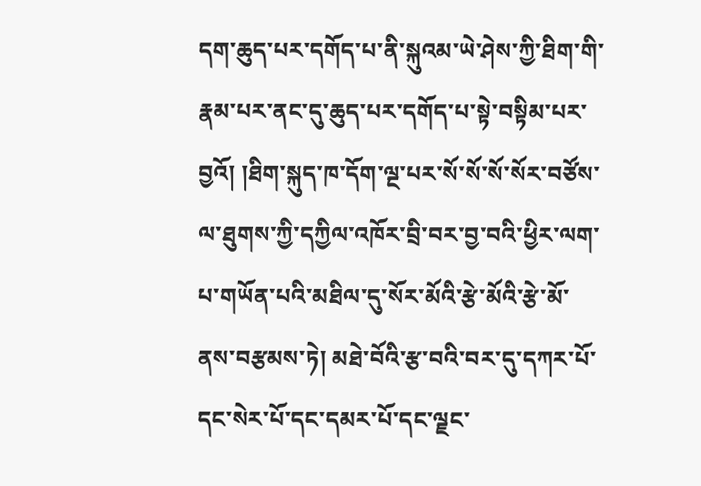དག་ཆུད་པར་དགོད་པ་ནི་སྐུའམ་ཡེ་ཤེས་ཀྱི་ཐིག་གི་རྣམ་པར་ནང་དུ་ཆུད་པར་དགོད་པ་སྟེ་བསྟིམ་པར་བྱའོ། །ཐིག་སྐུད་ཁ་དོག་ལྔ་པར་སོ་སོ་སོ་སོར་བཙོས་ལ་ཐུགས་ཀྱི་དཀྱིལ་འཁོར་བྲི་བར་བྱ་བའི་ཕྱིར་ལག་པ་གཡོན་པའི་མཐིལ་དུ་སོར་མོའི་རྩེ་མོའི་རྩེ་མོ་ནས་བརྩམས་ཏེ། མཐེ་བོའི་རྩ་བའི་བར་དུ་དཀར་པོ་དང་སེར་པོ་དང་དམར་པོ་དང་ལྗང་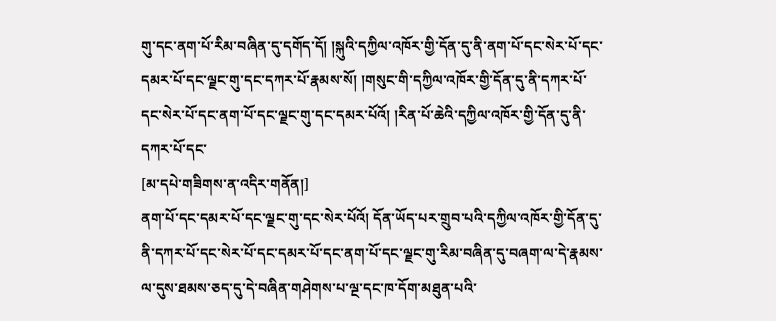གུ་དང་ནག་པོ་རིམ་བཞིན་དུ་དགོད་དོ། །སྐུའི་དཀྱིལ་འཁོར་གྱི་དོན་དུ་ནི་ནག་པོ་དང་སེར་པོ་དང་དམར་པོ་དང་ལྗང་གུ་དང་དཀར་པོ་རྣམས་སོ། །གསུང་གི་དཀྱིལ་འཁོར་གྱི་དོན་དུ་ནི་དཀར་པོ་དང་སེར་པོ་དང་ནག་པོ་དང་ལྗང་གུ་དང་དམར་པོའོ། །རིན་པོ་ཆེའི་དཀྱིལ་འཁོར་གྱི་དོན་དུ་ནི་དཀར་པོ་དང་
[མ་དཔེ་གཟིགས་ན་འདིར་གནོན།]
ནག་པོ་དང་དམར་པོ་དང་ལྗང་གུ་དང་སེར་པོའོ། དོན་ཡོད་པར་གྲུབ་པའི་དཀྱིལ་འཁོར་གྱི་དོན་དུ་ནི་དཀར་པོ་དང་སེར་པོ་དང་དམར་པོ་དང་ནག་པོ་དང་ལྗང་གུ་རིམ་བཞིན་དུ་བཞག་ལ་དེ་རྣམས་ལ་དུས་ཐམས་ཅད་དུ་དེ་བཞིན་གཤེགས་པ་ལྔ་དང་ཁ་དོག་མཐུན་པའི་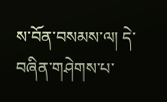ས་བོན་བསམས་ལ། དེ་བཞིན་གཤེགས་པ་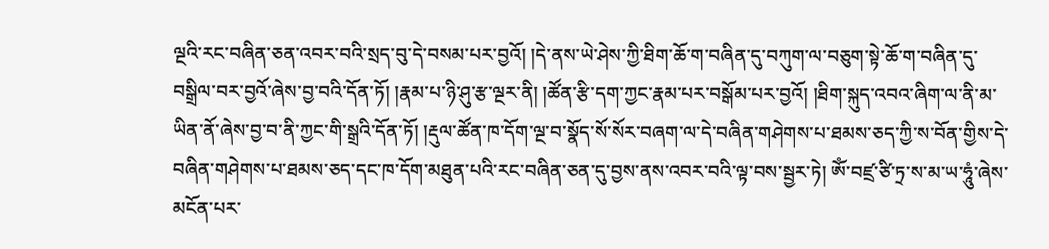ལྔའི་རང་བཞིན་ཅན་འབར་བའི་སྲད་བུ་དེ་བསམ་པར་བྱའོ། །དེ་ནས་ཡེ་ཤེས་ཀྱི་ཐིག་ཆོ་ག་བཞིན་དུ་བཀུག་ལ་བཅུག་སྟེ་ཆོ་ག་བཞིན་དུ་བསྒྲིལ་བར་བྱའོ་ཞེས་བྱ་བའི་དོན་ཏོ། །རྣམ་པ་ཉི་ཤུ་རྩ་ལྔར་ནི། །ཚོན་རྩི་དག་ཀྱང་རྣམ་པར་བསྒོམ་པར་བྱའོ། །ཐིག་སྐུད་འབའ་ཞིག་ལ་ནི་མ་ཡིན་ནོ་ཞེས་བྱ་བ་ནི་ཀྱང་གི་སྒྲའི་དོན་ཏོ། །རྡུལ་ཚོན་ཁ་དོག་ལྔ་བ་སྣོད་སོ་སོར་བཞག་ལ་དེ་བཞིན་གཤེགས་པ་ཐམས་ཅད་ཀྱི་ས་བོན་གྱིས་དེ་བཞིན་གཤེགས་པ་ཐམས་ཅད་དང་ཁ་དོག་མཐུན་པའི་རང་བཞིན་ཅན་དུ་བྱས་ནས་འབར་བའི་ལྟ་བས་སྦྱར་ཏེ། ཨོཾ་བཛྲ་ཙི་ཏྲ་ས་མ་ཡ་ཧཱུཾ་ཞེས་མངོན་པར་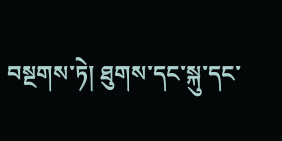བསྔགས་ཏེ། ཐུགས་དང་སྐུ་དང་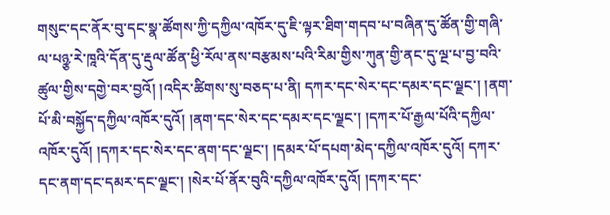གསུང་དང་ནོར་བུ་དང་སྣ་ཚོགས་ཀྱི་དཀྱིལ་འཁོར་དུ་ཇི་ལྟར་ཐིག་གདབ་པ་བཞིན་དུ་ཚོན་གྱི་གཞི་ལ་པཉྩ་རེ་ཁཱའི་དོན་དུ་རྡུལ་ཚོན་ཕྱི་རོལ་ནས་བརྩམས་པའི་རིམ་གྱིས་ཀུན་གྱི་ནང་དུ་ལྔ་པ་བྱ་བའི་ཚུལ་གྱིས་དགྱེ་བར་བྱའོ། །འདིར་ཚིགས་སུ་བཅད་པ་ནི། དཀར་དང་སེར་དང་དམར་དང་ལྗང་། །ནག་པོ་མི་བསྐྱོད་དཀྱིལ་འཁོར་དུའོ། །ནག་དང་སེར་དང་དམར་དང་ལྗང་། །དཀར་པོ་རྒྱལ་པོའི་དཀྱིལ་འཁོར་དུའོ། །དཀར་དང་སེར་དང་ནག་དང་ལྗང་། །དམར་པོ་དཔག་མེད་དཀྱིལ་འཁོར་དུའོ། དཀར་དང་ནག་དང་དམར་དང་ལྗང་། །སེར་པོ་ནོར་བུའི་དཀྱིལ་འཁོར་དུའོ། །དཀར་དང་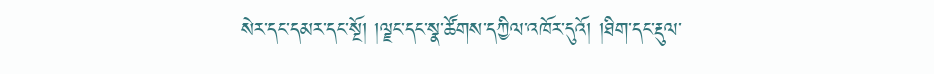སེར་དང་དམར་དང་སྔོ། །ལྗང་དང་སྣ་ཚོགས་དཀྱིལ་འཁོར་དུའོ། །ཐིག་དང་རྡུལ་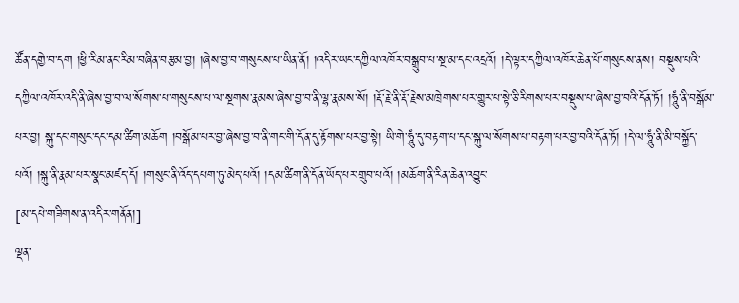ཚོན་དགྱེ་བ་དག །ཕྱི་རིམ་ནང་རིམ་བཞིན་བརྩམ་བྱ། །ཞེས་བྱ་བ་གསུངས་པ་ཡིན་ནོ། །འདིར་ཡང་དཀྱིལ་འཁོར་བསྒྲུབ་པ་སྔ་མ་དང་འདྲའོ། །དེ་ལྟར་དཀྱིལ་འཁོར་ཆེན་པོ་གསུངས་ནས། བསྡུས་པའི་དཀྱིལ་འཁོར་འདི་ནི་ཞེས་བྱ་བ་ལ་སོགས་པ་གསུངས་པ་ལ་སྔགས་རྣམས་ཞེས་བྱ་བ་ནི་ལྷ་རྣམས་སོ། །རྡོ་རྗེ་ནི་རྡོ་རྗེས་མཁྲེགས་པར་གྱུར་པ་སྟེ་ཅི་རིགས་པར་བསྡུས་པ་ཞེས་བྱ་བའི་དོན་ཏོ། །ཧཱུཾ་ནི་བསྒོམ་པར་བྱ། སྐུ་དང་གསུང་དང་དམ་ཚིག་མཆོག །བསྒོམ་པར་བྱ་ཞེས་བྱ་བ་ནི་གང་གི་དོན་དུ་རྟོགས་པར་བྱ་སྟེ། ཡི་གེ་ཧཱུཾ་དུ་བརྟག་པ་དང་སྐུ་ལ་སོགས་པ་བརྟག་པར་བྱ་བའི་དོན་ཏོ། །དེ་ལ་ཧཱུཾ་ནི་མི་བསྐྱོད་པའོ། །སྐུ་ནི་རྣམ་པར་སྣང་མཛད་དོ། །གསུང་ནི་འོད་དཔག་ཏུ་མེད་པའོ། །དམ་ཚིག་ནི་དོན་ཡོད་པར་གྲུབ་པའོ། །མཆོག་ནི་རིན་ཆེན་འབྱུང་
[མ་དཔེ་གཟིགས་ན་འདིར་གནོན།]
ལྡན་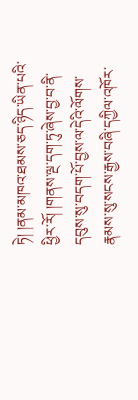ཏེ། །ནམ་མཁའ་ཐམས་ཅད་ཉིད་ཡིན་པའི་ཕྱིར་རོ། །གནས་ལྔ་དག་ཏུ་ཞེས་བྱ་བ་ནི་དབུས་སུ་བདག་པོ་བྱས་ལ་དེའི་ལོགས་རྣམས་སུ་སངས་རྒྱས་བཞི་དཀྱིལ་འཁོར་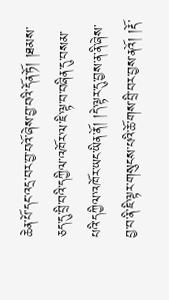ཆེན་པོ་དང་འདྲ་བར་བྱ་བའོ་ཞེས་བྱ་བའི་དོན་ཏོ། །ཐམས་ཅད་དུ་བྲི་བའི་དཀྱིལ་འཁོར་ལ་ཇི་ལྟ་བ་བཞིན་དུ་བསམ་པའི་དཀྱིལ་འཁོར་ཡང་ཡིན་ནོ། །དེ་ལྟར་དུ་བྱས་ན་ནི་ཞེས་བྱ་བ་ནི་ཇི་ལྟར་གསུངས་པའི་ཆོ་གས་བྲི་བར་བྱས་ནའོ། །རྡོ་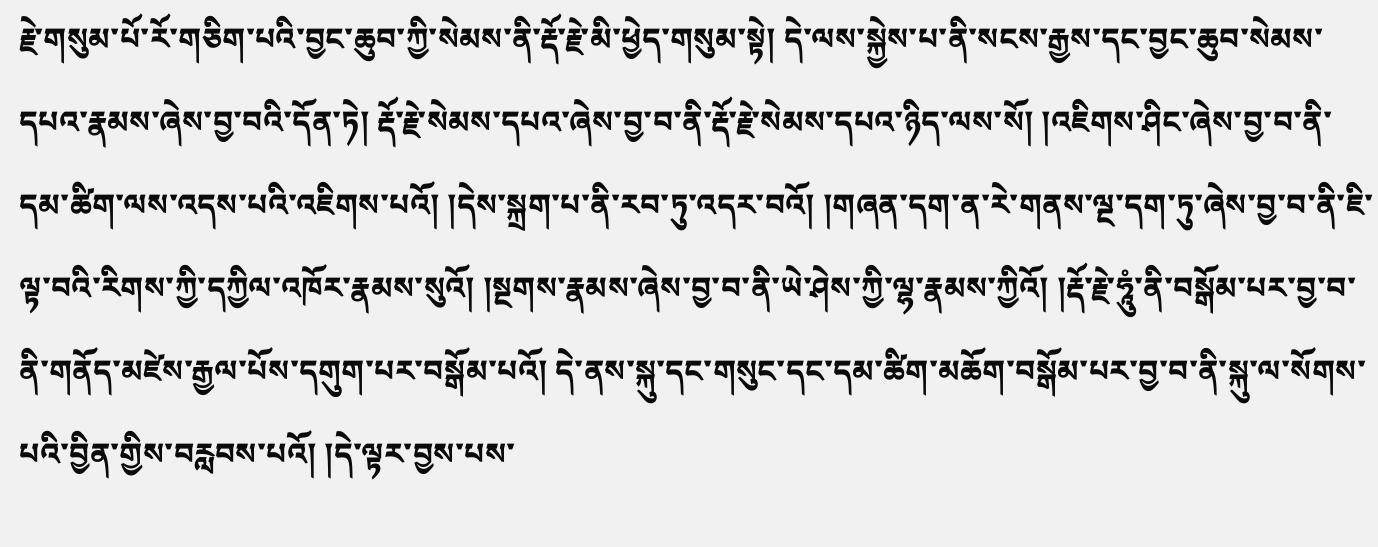རྗེ་གསུམ་པོ་རོ་གཅིག་པའི་བྱང་ཆུབ་ཀྱི་སེམས་ནི་རྡོ་རྗེ་མི་ཕྱེད་གསུམ་སྟེ། དེ་ལས་སྐྱེས་པ་ནི་སངས་རྒྱས་དང་བྱང་ཆུབ་སེམས་དཔའ་རྣམས་ཞེས་བྱ་བའི་དོན་ཏེ། རྡོ་རྗེ་སེམས་དཔའ་ཞེས་བྱ་བ་ནི་རྡོ་རྗེ་སེམས་དཔའ་ཉིད་ལས་སོ། །འཇིགས་ཤིང་ཞེས་བྱ་བ་ནི་དམ་ཚིག་ལས་འདས་པའི་འཇིགས་པའོ། །དེས་སྐྲག་པ་ནི་རབ་ཏུ་འདར་བའོ། །གཞན་དག་ན་རེ་གནས་ལྔ་དག་ཏུ་ཞེས་བྱ་བ་ནི་ཇི་ལྟ་བའི་རིགས་ཀྱི་དཀྱིལ་འཁོར་རྣམས་སུའོ། །སྔགས་རྣམས་ཞེས་བྱ་བ་ནི་ཡེ་ཤེས་ཀྱི་ལྷ་རྣམས་ཀྱིའོ། །རྡོ་རྗེ་ཧཱུཾ་ནི་བསྒོམ་པར་བྱ་བ་ནི་གནོད་མཛེས་རྒྱལ་པོས་དགུག་པར་བསྒོམ་པའོ། དེ་ནས་སྐུ་དང་གསུང་དང་དམ་ཚིག་མཆོག་བསྒོམ་པར་བྱ་བ་ནི་སྐུ་ལ་སོགས་པའི་བྱིན་གྱིས་བརླབས་པའོ། །དེ་ལྟར་བྱས་པས་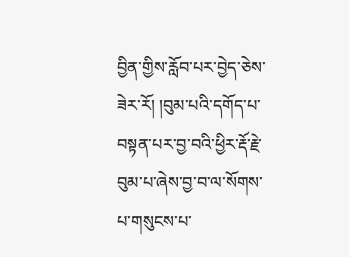བྱིན་གྱིས་རློབ་པར་བྱེད་ཅེས་ཟེར་རོ། །བུམ་པའི་དགོད་པ་བསྟན་པར་བྱ་བའི་ཕྱིར་རྡོ་རྗེ་བུམ་པ་ཞེས་བྱ་བ་ལ་སོགས་པ་གསུངས་པ་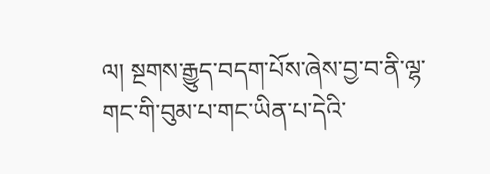ལ། སྔགས་རྒྱུད་བདག་པོས་ཞེས་བྱ་བ་ནི་ལྷ་གང་གི་བུམ་པ་གང་ཡིན་པ་དེའི་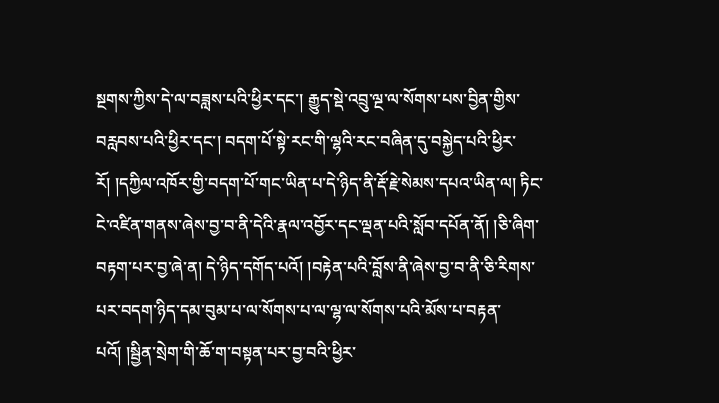སྔགས་ཀྱིས་དེ་ལ་བཟླས་པའི་ཕྱིར་དང་། རྒྱུད་སྡེ་འབྲུ་ལྔ་ལ་སོགས་པས་བྱིན་གྱིས་བརླབས་པའི་ཕྱིར་དང་། བདག་པོ་སྟེ་རང་གི་ལྷའི་རང་བཞིན་དུ་བསྐྱེད་པའི་ཕྱིར་རོ། །དཀྱིལ་འཁོར་གྱི་བདག་པོ་གང་ཡིན་པ་དེ་ཉིད་ནི་རྡོ་རྗེ་སེམས་དཔའ་ཡིན་ལ། ཏིང་ངེ་འཛིན་གནས་ཞེས་བྱ་བ་ནི་དེའི་རྣལ་འབྱོར་དང་ལྡན་པའི་སློབ་དཔོན་ནོ། །ཅི་ཞིག་བརྟག་པར་བྱ་ཞེ་ན། དེ་ཉིད་དགོད་པའོ། །བརྟེན་པའི་བློས་ནི་ཞེས་བྱ་བ་ནི་ཅི་རིགས་པར་བདག་ཉིད་དམ་བུམ་པ་ལ་སོགས་པ་ལ་ལྷ་ལ་སོགས་པའི་མོས་པ་བརྟན་པའོ། །སྦྱིན་སྲེག་གི་ཆོ་ག་བསྟན་པར་བྱ་བའི་ཕྱིར་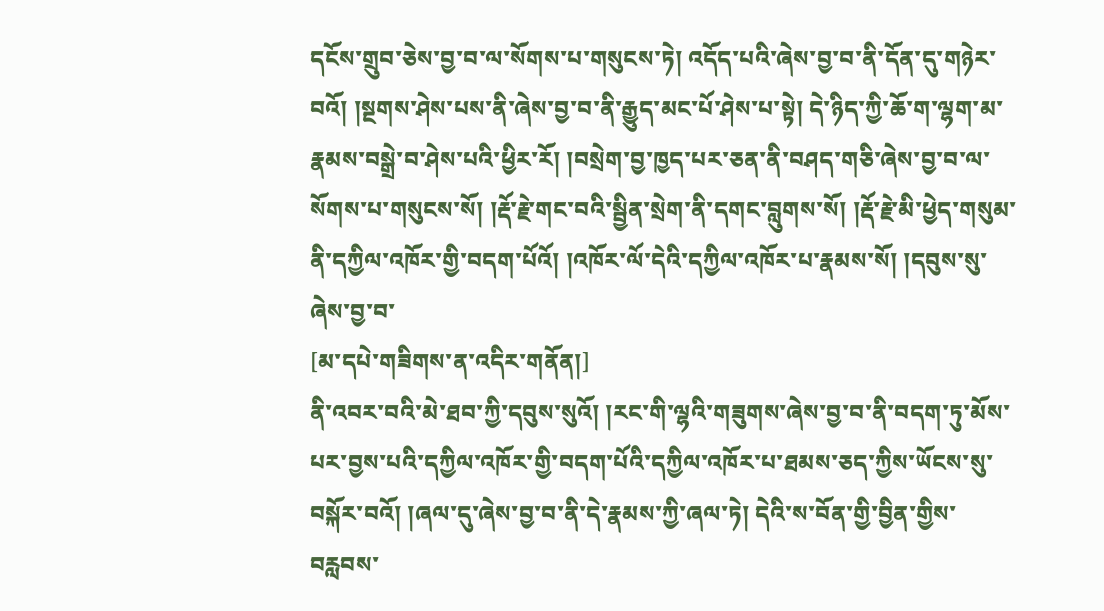དངོས་གྲུབ་ཅེས་བྱ་བ་ལ་སོགས་པ་གསུངས་ཏེ། འདོད་པའི་ཞེས་བྱ་བ་ནི་དོན་དུ་གཉེར་བའོ། །སྔགས་ཤེས་པས་ནི་ཞེས་བྱ་བ་ནི་རྒྱུད་མང་པོ་ཤེས་པ་སྟེ། དེ་ཉིད་ཀྱི་ཆོ་ག་ལྷག་མ་རྣམས་བསྒྲེ་བ་ཤེས་པའི་ཕྱིར་རོ། །བསྲེག་བྱ་ཁྱད་པར་ཅན་ནི་བཤད་གཅི་ཞེས་བྱ་བ་ལ་སོགས་པ་གསུངས་སོ། །རྡོ་རྗེ་གང་བའི་སྦྱིན་སྲེག་ནི་དགང་བླུགས་སོ། །རྡོ་རྗེ་མི་ཕྱེད་གསུམ་ནི་དཀྱིལ་འཁོར་གྱི་བདག་པོའོ། །འཁོར་ལོ་དེའི་དཀྱིལ་འཁོར་པ་རྣམས་སོ། །དབུས་སུ་ཞེས་བྱ་བ་
[མ་དཔེ་གཟིགས་ན་འདིར་གནོན།]
ནི་འབར་བའི་མེ་ཐབ་ཀྱི་དབུས་སུའོ། །རང་གི་ལྷའི་གཟུགས་ཞེས་བྱ་བ་ནི་བདག་ཏུ་མོས་པར་བྱས་པའི་དཀྱིལ་འཁོར་གྱི་བདག་པོའི་དཀྱིལ་འཁོར་པ་ཐམས་ཅད་ཀྱིས་ཡོངས་སུ་བསྐོར་བའོ། །ཞལ་དུ་ཞེས་བྱ་བ་ནི་དེ་རྣམས་ཀྱི་ཞལ་ཏེ། དེའི་ས་བོན་གྱི་བྱིན་གྱིས་བརླབས་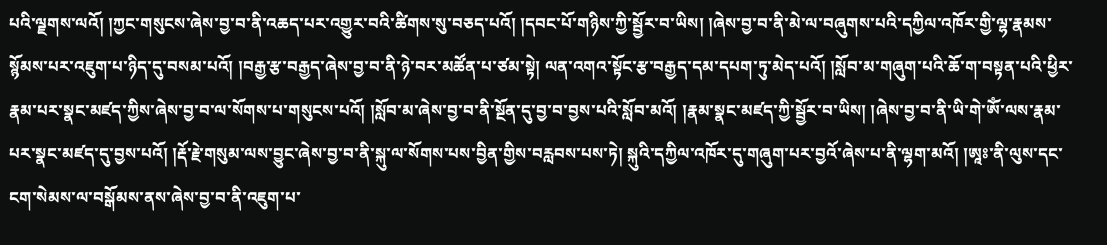པའི་ལྗགས་ལའོ། །ཀྱང་གསུངས་ཞེས་བྱ་བ་ནི་འཆད་པར་འགྱུར་བའི་ཚིགས་སུ་བཅད་པའོ། །དབང་པོ་གཉིས་ཀྱི་སྦྱོར་བ་ཡིས། །ཞེས་བྱ་བ་ནི་མེ་ལ་བཞུགས་པའི་དཀྱིལ་འཁོར་གྱི་ལྷ་རྣམས་སྙོམས་པར་འཇུག་པ་ཉིད་དུ་བསམ་པའོ། །བརྒྱ་རྩ་བརྒྱད་ཞེས་བྱ་བ་ནི་ཉེ་བར་མཚོན་པ་ཙམ་སྟེ། ལན་འགའ་སྟོང་རྩ་བརྒྱད་དམ་དཔག་ཏུ་མེད་པའོ། །སློབ་མ་གཞུག་པའི་ཆོ་ག་བསྟན་པའི་ཕྱིར་རྣམ་པར་སྣང་མཛད་ཀྱིས་ཞེས་བྱ་བ་ལ་སོགས་པ་གསུངས་པའོ། །སློབ་མ་ཞེས་བྱ་བ་ནི་སྔོན་དུ་བྱ་བ་བྱས་པའི་སློབ་མའོ། །རྣམ་སྣང་མཛད་ཀྱི་སྦྱོར་བ་ཡིས། །ཞེས་བྱ་བ་ནི་ཡི་གེ་ཨོཾ་ལས་རྣམ་པར་སྣང་མཛད་དུ་བྱས་པའོ། །རྡོ་རྗེ་གསུམ་ལས་བྱུང་ཞེས་བྱ་བ་ནི་སྐུ་ལ་སོགས་པས་བྱིན་གྱིས་བརླབས་པས་ཏེ། སྐུའི་དཀྱིལ་འཁོར་དུ་གཞུག་པར་བྱའོ་ཞེས་པ་ནི་ལྷག་མའོ། །ཨཱཿ་ནི་ལུས་དང་ངག་སེམས་ལ་བསྒོམས་ནས་ཞེས་བྱ་བ་ནི་འཇུག་པ་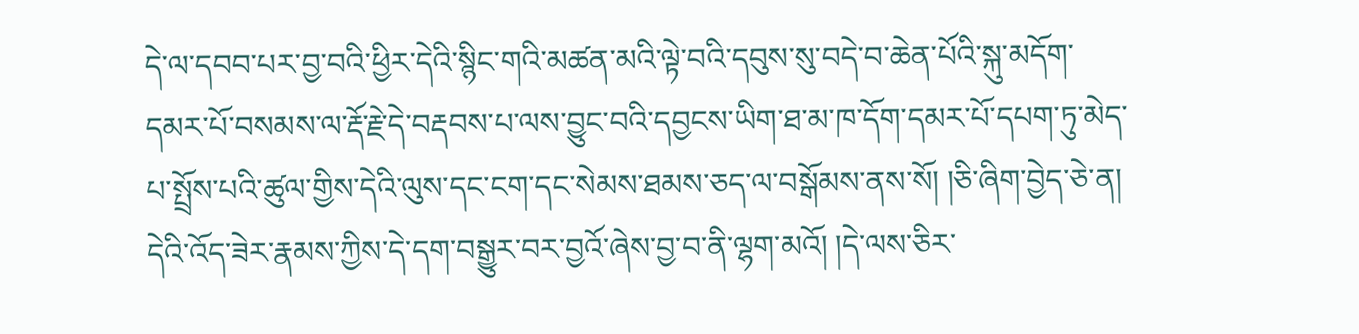དེ་ལ་དབབ་པར་བྱ་བའི་ཕྱིར་དེའི་སྙིང་གའི་མཚན་མའི་ལྟེ་བའི་དབུས་སུ་བདེ་བ་ཆེན་པོའི་སྐུ་མདོག་དམར་པོ་བསམས་ལ་རྡོ་རྗེ་དེ་བརྡབས་པ་ལས་བྱུང་བའི་དབྱངས་ཡིག་ཐ་མ་ཁ་དོག་དམར་པོ་དཔག་ཏུ་མེད་པ་སྤྲོས་པའི་ཚུལ་གྱིས་དེའི་ལུས་དང་ངག་དང་སེམས་ཐམས་ཅད་ལ་བསྒོམས་ནས་སོ། །ཅི་ཞིག་བྱེད་ཅེ་ན། དེའི་འོད་ཟེར་རྣམས་ཀྱིས་དེ་དག་བསྒྱུར་བར་བྱའོ་ཞེས་བྱ་བ་ནི་ལྷག་མའོ། །དེ་ལས་ཅིར་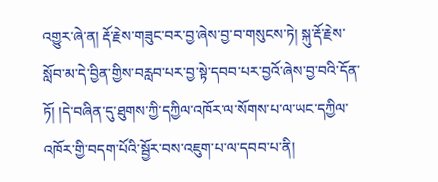འགྱུར་ཞེ་ན། རྡོ་རྗེས་གཟུང་བར་བྱ་ཞེས་བྱ་བ་གསུངས་ཏེ། སྐུ་རྡོ་རྗེས་སློབ་མ་དེ་བྱིན་གྱིས་བརླབ་པར་བྱ་སྟེ་དབབ་པར་བྱའོ་ཞེས་བྱ་བའི་དོན་ཏོ། །དེ་བཞིན་དུ་ཐུགས་ཀྱི་དཀྱིལ་འཁོར་ལ་སོགས་པ་ལ་ཡང་དཀྱིལ་འཁོར་གྱི་བདག་པོའི་སྦྱོར་བས་འཇུག་པ་ལ་དབབ་པ་ནི།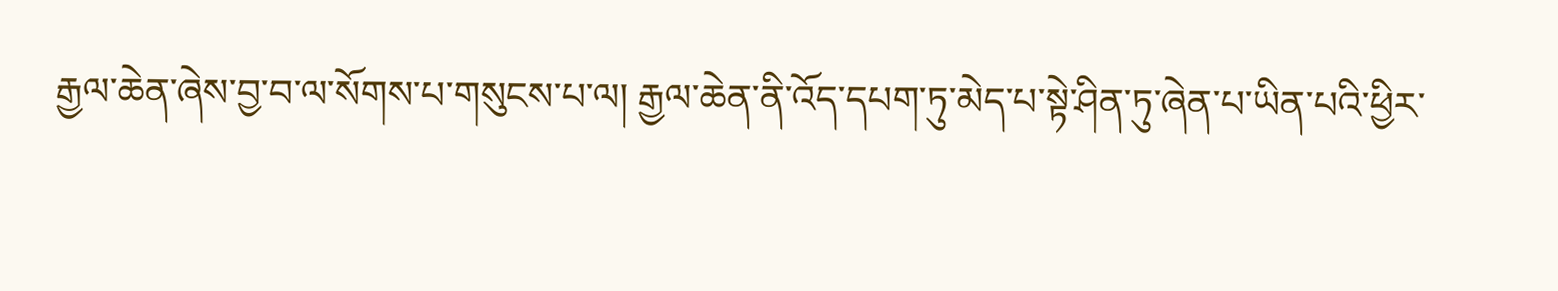རྒྱལ་ཆེན་ཞེས་བྱ་བ་ལ་སོགས་པ་གསུངས་པ་ལ། རྒྱལ་ཆེན་ནི་འོད་དཔག་ཏུ་མེད་པ་སྟེ་ཤིན་ཏུ་ཞེན་པ་ཡིན་པའི་ཕྱིར་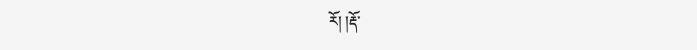རོ། །རྡོ་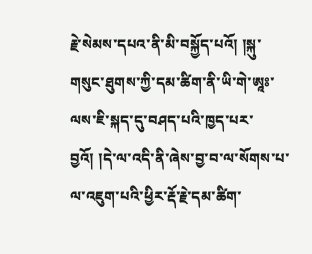རྗེ་སེམས་དཔའ་ནི་མི་བསྐྱོད་པའོ། །སྐུ་གསུང་ཐུགས་ཀྱི་དམ་ཚིག་ནི་ཡི་གེ་ཨཱཿ་ལས་ཇི་སྐད་དུ་བཤད་པའི་ཁྱད་པར་བྱའོ། །དེ་ལ་འདི་ནི་ཞེས་བྱ་བ་ལ་སོགས་པ་ལ་འཇུག་པའི་ཕྱིར་རྡོ་རྗེ་དམ་ཚིག་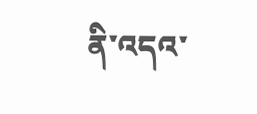ནི་འདའ་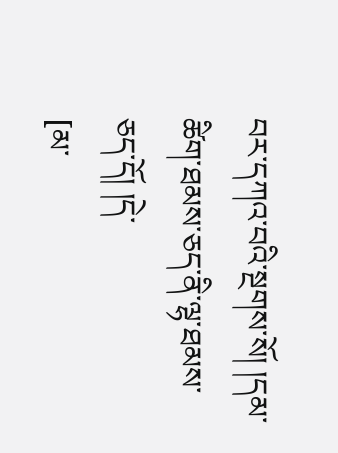བར་དཀའ་བའི་སྔགས་སོ། །དམ་ཚིག་ཐམས་ཅད་ནི་ལྷ་ཐམས་ཅད་དོ། །དེ་
[མ་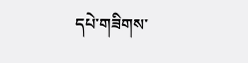དཔེ་གཟིགས་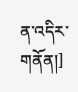ན་འདིར་གནོན།]